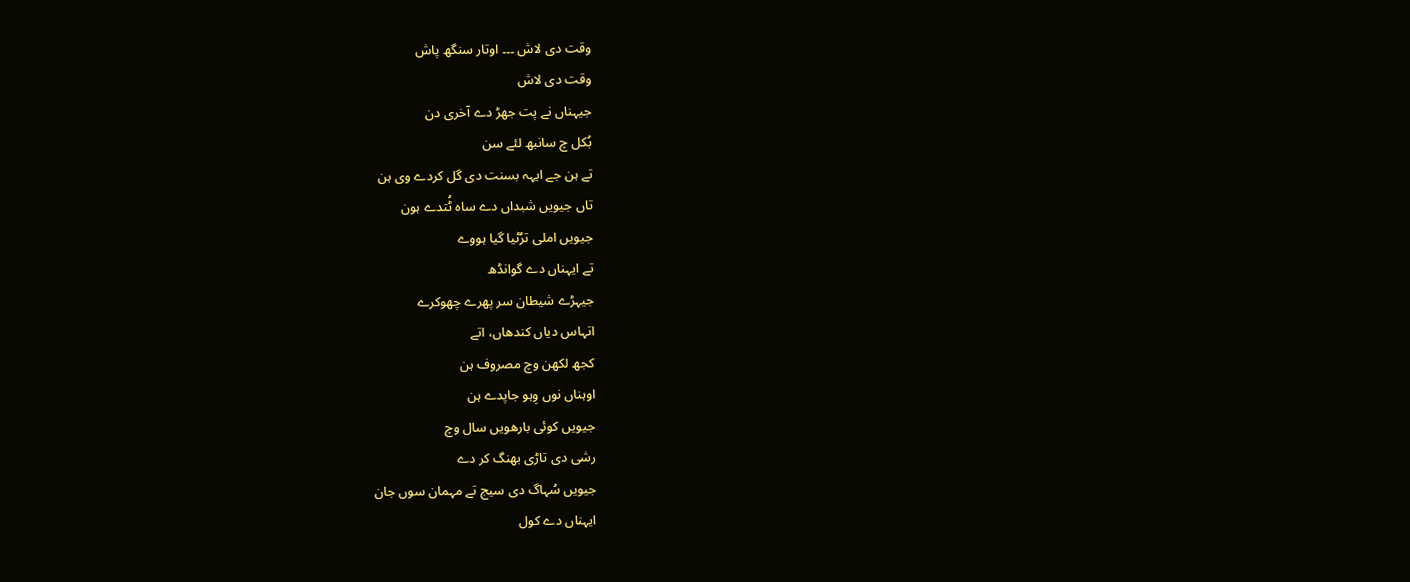وقت دی لاش ۔۔۔ اوتار سنگھ پاش
وقت دی لاش
جیہناں نے پت جھڑ دے آخری دن
بُکل چ سانبھ لئے سن
تے ہن جے ایہہ بسنت دی گل کردے وی ہن
تاں جیویں شبداں دے ساہ ٹُتدے ہون
جیویں املی ترُٹیا گیا ہووے
تے ایہناں دے گوانڈھ
جیہڑے شیطان سر پھرے چھوکرے
اتہاس دیاں کندھاں، اتے
کجھ لکھن وچ مصروف ہن
اوہناں نوں وِہو جاپدے ہن
جیویں کوئی بارھویں سال وچ
رشی دی تاڑی بھنگ کر دے
جیویں سُہاگ دی سیج تے مہمان سوں جان
ایہناں دے کول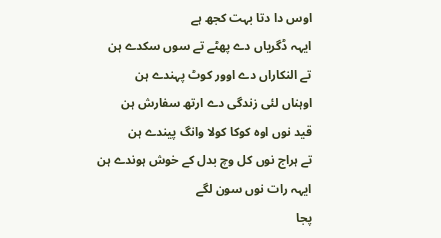اوس دا دتا بہت کجھ ہے
ایہہ ڈگریاں دے پھٹے تے سوں سکدے ہن
تے النکاراں دے اوور کوٹ پہندے ہن
اوہناں لئی زندگی دے ارتھ سفارش ہن
قید نوں اوہ کوکا کولا وانگ پیندے ہن
تے ہراج نوں کل وچ بدل کے خوش ہوندے ہن
ایہہ رات نوں سون لگے
پجا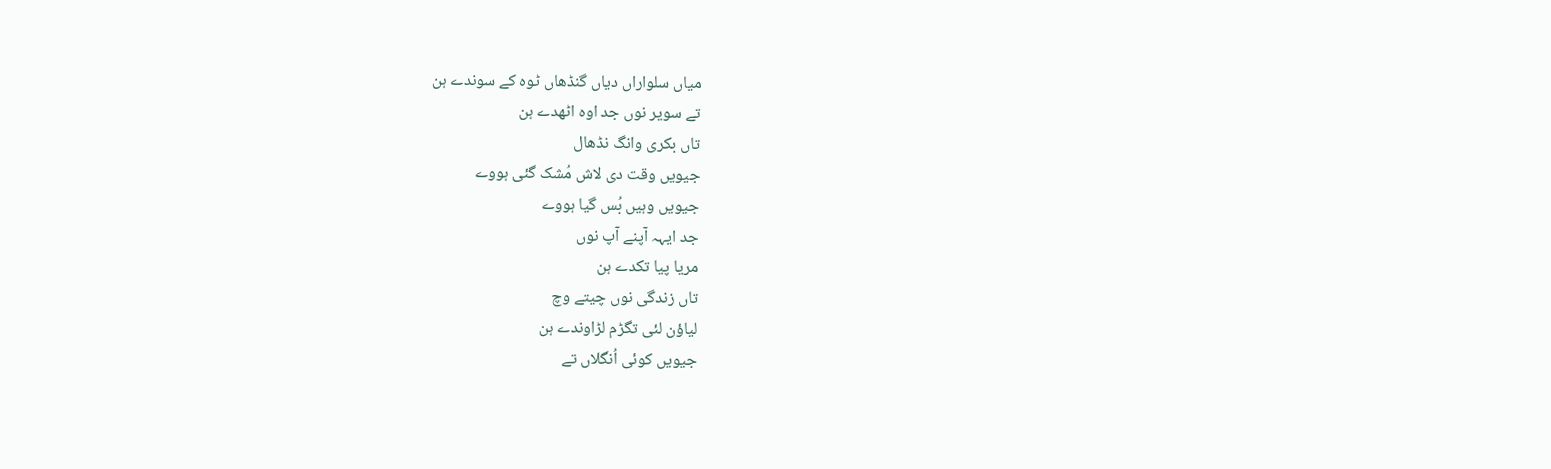میاں سلواراں دیاں گنڈھاں ٹوہ کے سوندے ہن
تے سویر نوں جد اوہ اٹھدے ہن
تاں بکری وانگ نڈھال
جیویں وقت دی لاش مُشک گئی ہووے
جیویں وہیں بُس گیا ہووے
جد ایہہ آپنے آپ نوں
مریا پیا تکدے ہن
تاں زندگی نوں چیتے وچ
لیاؤن لئی تگڑم لڑاوندے ہن
جیویں کوئی اُنگلاں تے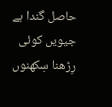حاصل گندا ہے
جیویں کوئی رِڑھنا سِکھنوں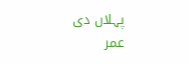پہلاں دی
عمر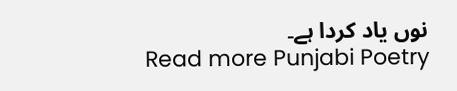نوں یاد کردا ہے۔
Read more Punjabi Poetry